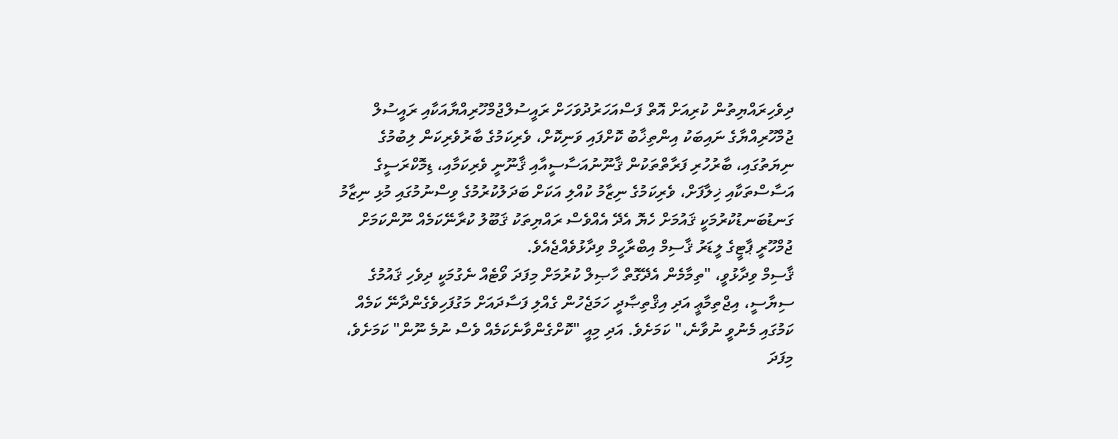ދިވެހިރައްޔިތުން ކުރިއަށް އޮތް ފަސްއަހަރުދުވަހަށް ރައީސުލްޖުމްހޫރިއްޔާއަކާއި ރައީސުލް ޖުމްހޫރިއްޔާގެ ނައިބަކު އިންތިޚާބު ކޮށްފައި ވަނިކޮށް، ވެރިކަމުގެ ބާރުވެރިކަން ލިބުމުގެ ނިޔަތުގައި، ބާރުހުރި ފަރާތްތަކުން ޤާނޫނުއަސާސީއާއި ޤާނޫނީ ވެރިކަމާއި، ޑިމޮކްރަސީގެ އަސާސްތަކާއި ޚިލާފަށް، ވެރިކަމުގެ ނިޒާމު ކުއްލި އަކަށް ބަދަލުކުރުމުގެ ވިސްނުމުގައި މުޅި ނިޒާމު ގަނޑުބަނޑުކުރުމަކީ ޤައުމަށް ހެޔޮ އެދޭ އެއްވެސް ރައްޔިތަކު ޤަބޫލު ކުރާނޭކަމެއް ނޫންކަމަށް ޖުމްހޫރީ ޕާޓީގެ ލީޑަރު ޤާސިމް އިބްރާހީމް ވިދާޅުވެއްޖެއެވެ.
ޤާސިމް ވިދާޅުވީ، "ތިމާމެން އެދޭގޮތް ހާޞިލް ކުރުމަށް މިފަދަ ވޯޓެއް ނެގުމަކީ ދިވެހި ޤައުމުގެ ސިޔާސީ، އިޖްތިމާޢީ އަދި އިޤްތިޞާދީ ހަމަޖެހުން ގެއްލި ފަސާދައަށް މަގުފަހިވެގެންދާނޭ ކަމެއް ކަމުގައި މެނުވީ ނުވާނެ،" ކަމަށެވެ. އަދި މިއީ "ކޮށްގެންވާނެކަމެއް ވެސް ނުމެ ނޫން" ކަމަށެވެ،
މިފަދަ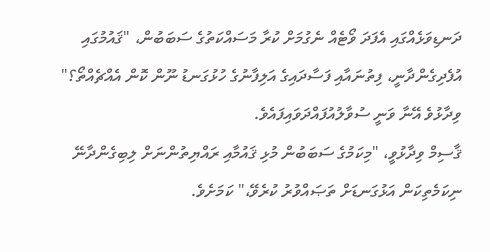ދަނޑިވަޅެއްގައި އެފަދަ ވޯޓެއް ނެގުމަށް ކުރާ މަސައްކަތުގެ ސަބަބުން، "ޤައުމުގައި އުފެދިގެންދާނީ، ފިތުނައާއި ފަސާދައިގެ އަލިފާނުގެ ހުޅުގަނޑު ނޫން ކޮން އެއްޗެއްތޯ؟" ވިދާޅުވެ އޭނާ ވަނީ ސުވާލުއުފައްދަވައިފައެވެ.
ޤާސިމް ވިދާޅުވީ، "މިކަމުގެ ސަބަބުން މުޅި ޤައުމާއި ރައްޔިތުންނަށް ލިބިގެންދާނޭ ނިކަމެތިކަން އަޅުގަނޑަށް ތަޞައްވުރު ކުރެވޭ،" ކަމަށެވެ.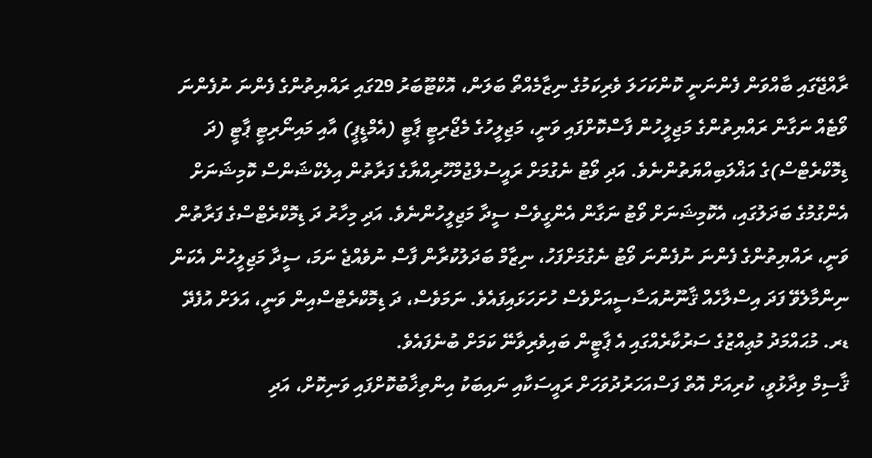ރާއްޖޭގައި ބާއްވަން ފެންނަނީ ކޮންކަހަލަ ވެރިކަމުގެ ނިޒާމެއްތޯ ބަލަން، އޮކްޓޫބަރު 29ގައި ރައްޔިތުންގެ ފެންނަ ނުފެންނަ ވޯޓެއް ނަގާން ރައްޔިތުންގެ މަޖިލީހުން ފާސްކޮށްފައި ވަނީ، މަޖިލީހުގެ މެޖޯރިޓީ ޕާޓީ (އެމްޑީޕީ) އާއި މައިނޯރިޓީ ޕާޓީ (ދަ ޑިމޮކްރެޓްސް)ގެ އަޣްލަބިއްޔަތުންނެވެ. އަދި ވޯޓު ނެގުމަށް ރައީސުލްޖުމްހޫރިއްޔާގެ ފަރާތުން އިލެކްޝަންސް ކޮމިޝަނަށް އެންގުމުގެ ބަދަލުގައި، އެކޮމިޝަނަށް ވޯޓު ނަގާން އެންގީވެސް ސީދާ މަޖިލީހުންނެވެ. އަދި މިހާރު ދަ ޑިމޮކްރެޓްސްގެ ފަރާތުން ވަނީ، ރައްޔިތުންގެ ފެންނަ ނުފެންނަ ވޯޓު ނެގުމަށްފަހު، ނިޒާމް ބަދަލުކުރާން ފާސް ނުވެއްޖެ ނަމަ، ސީދާ މަޖިލީހުން އެކަން ނިންމާލެވޭ ފަދަ އިސްލާހެއް ޤާނޫނުއަސާސީއަށްވެސް ހުށަހަޅައިފައެވެ. ނަމަވެސް، ދަ ޑިމޮކްރެޓްސްއިން ވަނީ، އަލަށް އުފެދޭ ޑރ. މުޙައްމަދު މުޢިއްޒުގެ ސަރުކާރެއްގައި އެ ޕާޓީން ބައިވެރިވާނޭ ކަމަށް ބުނެފައެވެ.
ޤާސިމް ވިދާޅުވީ، ކުރިއަށް އޮތް ފަސްއަހަރުދުވަހަށް ރައީސަކާއި ނައިބަކު އިންތިޚާބުކޮށްފައި ވަނިކޮށް، އަދި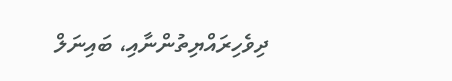ދިވެހިރައްޔިތުންނާއި، ބައިނަލް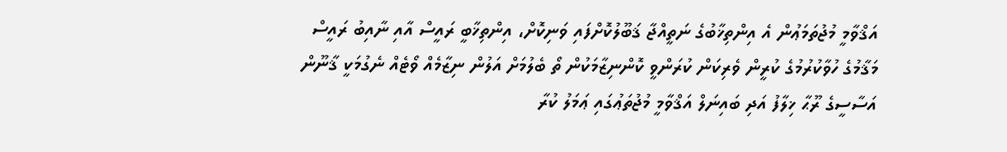އަޤްވާމީ މުޖުތަމަޢުން އެ އިންތިޚާބުގެ ނަތީއްޖާ ޤަބޫލުކޮށްފައި ވަނިކޮށް، އިންތިޚާބީ ރައީސް އާއި ނާއިބު ރައީސް މަޤާމުގެ ހުވާކުރުމުގެ ކުރީން ވެރިކަން ކުރަންވީ ކޮންނިޒާމަކުން ތޯ ބެލުމަށް އަލުން ނިޒާމެއް ވޯޓެއް ނެގުމަކީ ޤާނޫން އަސާސީގެ ރޫޙާ ޚިލާފު އަދި ބައިނަލް އަޤްވާމީ މުޖުތަޢުގައި ޢަމަލު ކުރާ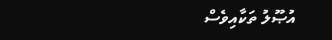އުޞޫލު ތަކާއިވެސް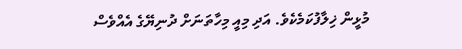މުޅީން ޚިލާފުކަމެކެވެ. އަދި މިއީ މިހާތަނަށް ދުނިޔޭގެ އެއްވެސް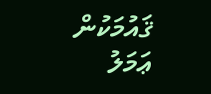ޤައުމަކުން ޢަމަލު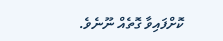ކޮށްފައިވާ ގޮތެއް ނޫނެވެ.